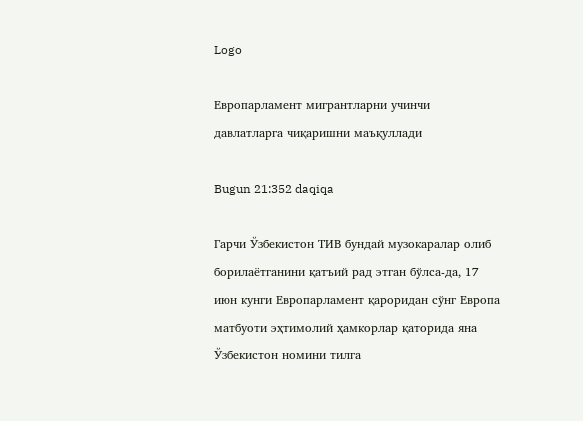Logo

Европарламент мигрантларни учинчи давлатларга чиқаришни маъқуллади

Bugun 21:352 daqiqa

Гарчи Ўзбекистон ТИВ бундай музокаралар олиб борилаётганини қатъий рад этган бўлса-да, 17 июн кунги Европарламент қароридан сўнг Европа матбуоти эҳтимолий ҳамкорлар қаторида яна Ўзбекистон номини тилга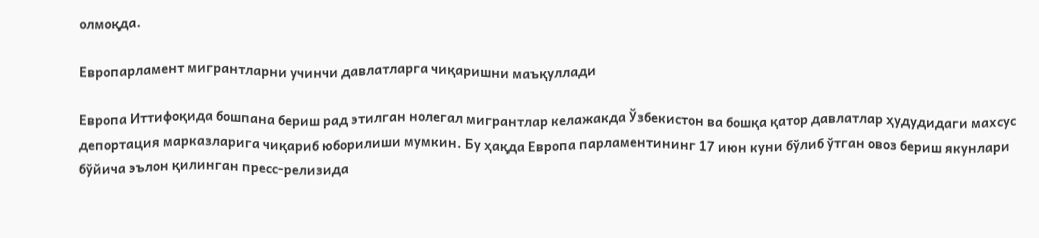олмоқда.

Европарламент мигрантларни учинчи давлатларга чиқаришни маъқуллади

Европа Иттифоқида бошпана бериш рад этилган нолегал мигрантлар келажакда Ўзбекистон ва бошқа қатор давлатлар ҳудудидаги махсус депортация марказларига чиқариб юборилиши мумкин. Бу ҳақда Европа парламентининг 17 июн куни бўлиб ўтган овоз бериш якунлари бўйича эълон қилинган пресс-релизида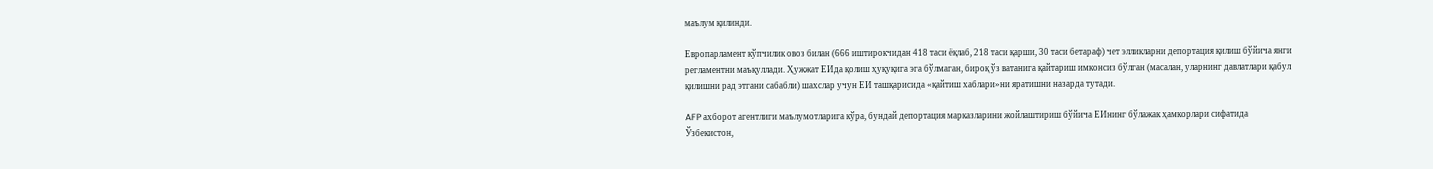маълум қилинди.

Европарламент кўпчилик овоз билан (666 иштирокчидан 418 таси ёқлаб, 218 таси қарши, 30 таси бетараф) чет элликларни депортация қилиш бўйича янги регламентни маъқуллади. Ҳужжат ЕИда қолиш ҳуқуқига эга бўлмаган, бироқ ўз ватанига қайтариш имконсиз бўлган (масалан, уларнинг давлатлари қабул қилишни рад этгани сабабли) шахслар учун ЕИ ташқарисида «қайтиш хаблари»ни яратишни назарда тутади.

AFP ахборот агентлиги маълумотларига кўра, бундай депортация марказларини жойлаштириш бўйича ЕИнинг бўлажак ҳамкорлари сифатида Ўзбекистон,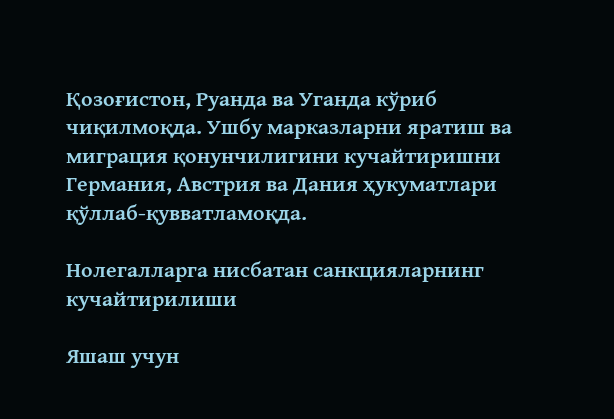Қозоғистон, Руанда ва Уганда кўриб чиқилмоқда. Ушбу марказларни яратиш ва миграция қонунчилигини кучайтиришни Германия, Австрия ва Дания ҳукуматлари қўллаб-қувватламоқда.

Нолегалларга нисбатан санкцияларнинг кучайтирилиши

Яшаш учун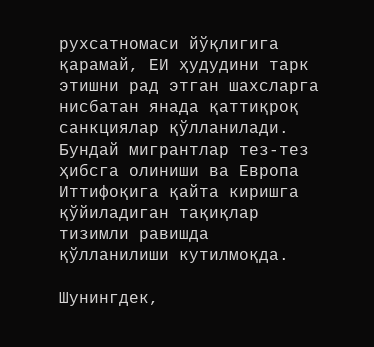рухсатномаси йўқлигига қарамай, ЕИ ҳудудини тарк этишни рад этган шахсларга нисбатан янада қаттиқроқ санкциялар қўлланилади. Бундай мигрантлар тез-тез ҳибсга олиниши ва Европа Иттифоқига қайта киришга қўйиладиган тақиқлар тизимли равишда қўлланилиши кутилмоқда.

Шунингдек,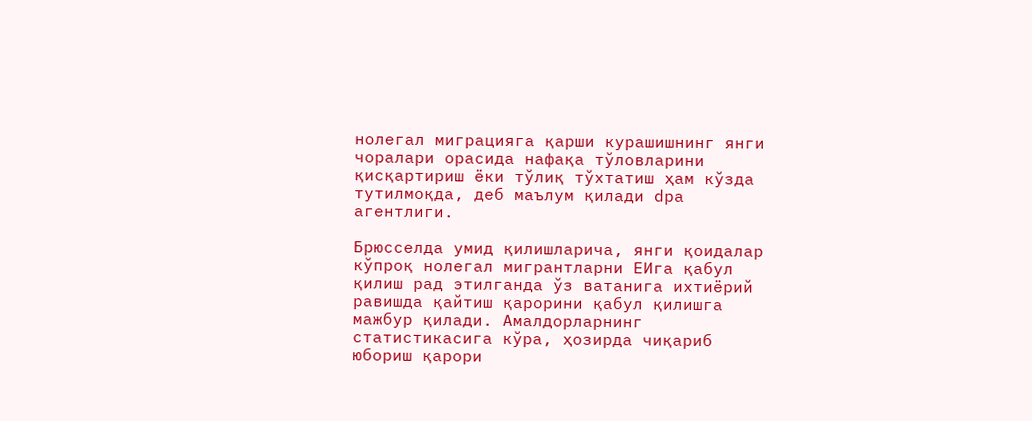нолегал миграцияга қарши курашишнинг янги чоралари орасида нафақа тўловларини қисқартириш ёки тўлиқ тўхтатиш ҳам кўзда тутилмоқда, деб маълум қилади dpa агентлиги.

Брюсселда умид қилишларича, янги қоидалар кўпроқ нолегал мигрантларни ЕИга қабул қилиш рад этилганда ўз ватанига ихтиёрий равишда қайтиш қарорини қабул қилишга мажбур қилади. Амалдорларнинг статистикасига кўра, ҳозирда чиқариб юбориш қарори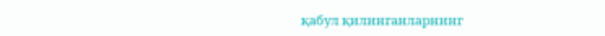қабул қилинганларнинг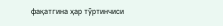фақатгина ҳар тўртинчиси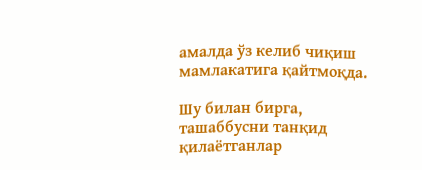амалда ўз келиб чиқиш мамлакатига қайтмоқда.

Шу билан бирга, ташаббусни танқид қилаётганлар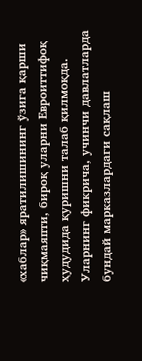«хаблар» яратилишининг ўзига қарши чиқмаяпти, бироқ уларни Евроиттифоқ ҳудудида қуришни талаб қилмоқда. Уларнинг фикрича, учинчи давлатларда бундай марказлардаги сақлаш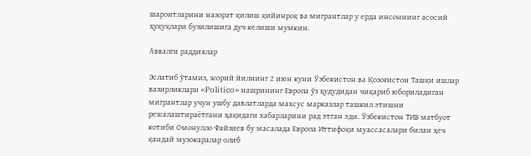шароитларини назорат қилиш қийинроқ ва мигрантлар у ерда инсоннинг асосий ҳуқуқлари бузилишига дуч келиши мумкин.

Аввалги раддиялар

Эслатиб ўтамиз, жорий йилнинг 2 июн куни Ўзбекистон ва Қозоғистон Ташқи ишлар вазирликлари «Politico» нашрининг Европа ўз ҳудудидан чиқариб юбориладиган мигрантлар учун ушбу давлатларда махсус марказлар ташкил этишни режалаштираётгани ҳақидаги хабарларини рад этган эди. Ўзбекистон ТИВ матбуот котиби Омонулло Файзиев бу масалада Европа Иттифоқи муассасалари билан ҳеч қандай музокаралар олиб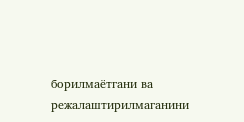борилмаётгани ва режалаштирилмаганини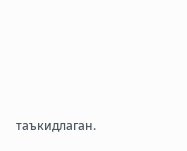таъкидлаган.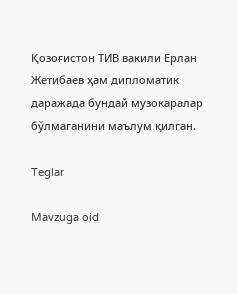Қозоғистон ТИВ вакили Ерлан Жетибаев ҳам дипломатик даражада бундай музокаралар бўлмаганини маълум қилган.

Teglar

Mavzuga oid